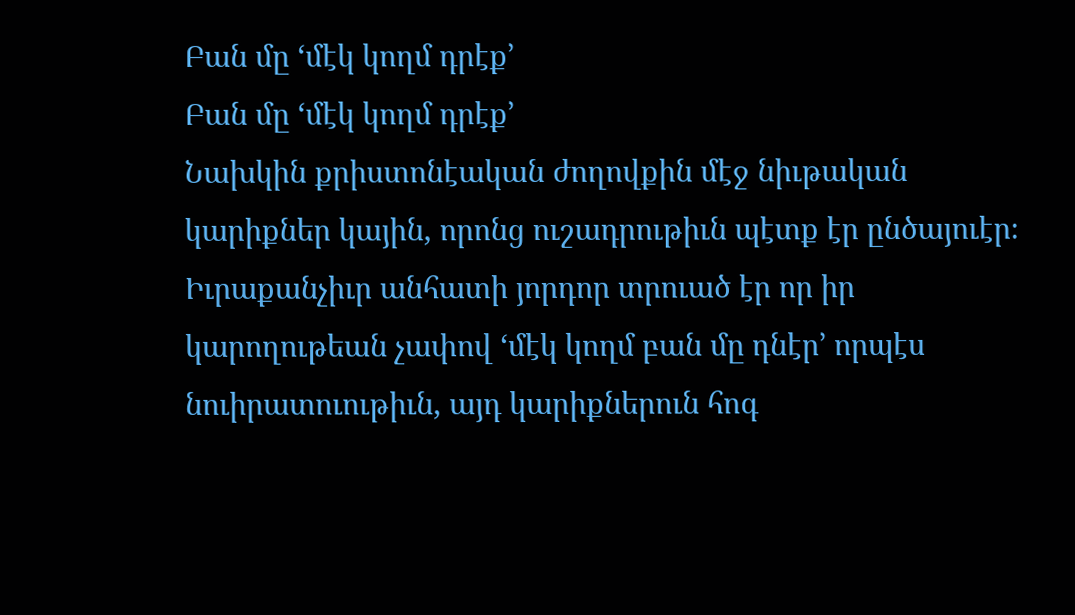Բան մը ‘մէկ կողմ դրէք’
Բան մը ‘մէկ կողմ դրէք’
Նախկին քրիստոնէական ժողովքին մէջ նիւթական կարիքներ կային, որոնց ուշադրութիւն պէտք էր ընծայուէր։ Իւրաքանչիւր անհատի յորդոր տրուած էր որ իր կարողութեան չափով ‘մէկ կողմ բան մը դնէր’ որպէս նուիրատուութիւն, այդ կարիքներուն հոգ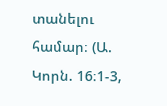տանելու համար։ (Ա. Կորն. 16։1-3,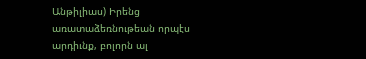Անթիլիաս) Իրենց առատաձեռնութեան որպէս արդիւնք, բոլորն ալ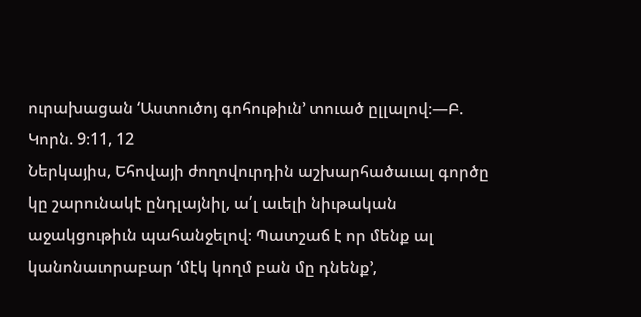ուրախացան ‘Աստուծոյ գոհութիւն’ տուած ըլլալով։—Բ. Կորն. 9։11, 12
Ներկայիս, Եհովայի ժողովուրդին աշխարհածաւալ գործը կը շարունակէ ընդլայնիլ, ա՛լ աւելի նիւթական աջակցութիւն պահանջելով։ Պատշաճ է որ մենք ալ կանոնաւորաբար ‘մէկ կողմ բան մը դնենք’,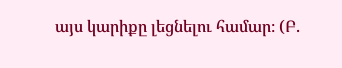այս կարիքը լեցնելու համար։ (Բ.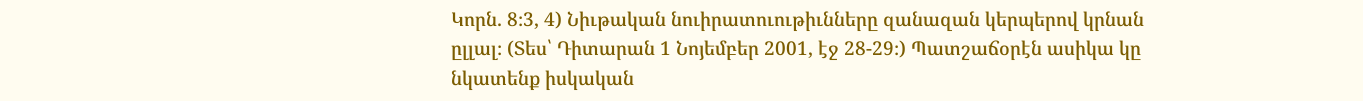Կորն. 8։3, 4) Նիւթական նուիրատուութիւնները զանազան կերպերով կրնան ըլլալ։ (Տես՝ Դիտարան 1 Նոյեմբեր 2001, էջ 28-29։) Պատշաճօրէն ասիկա կը նկատենք իսկական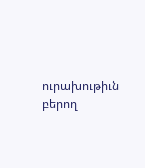ուրախութիւն բերող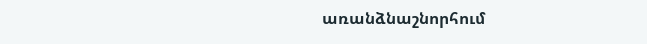առանձնաշնորհում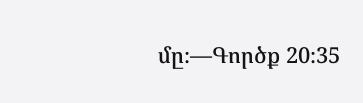մը։—Գործք 20։35